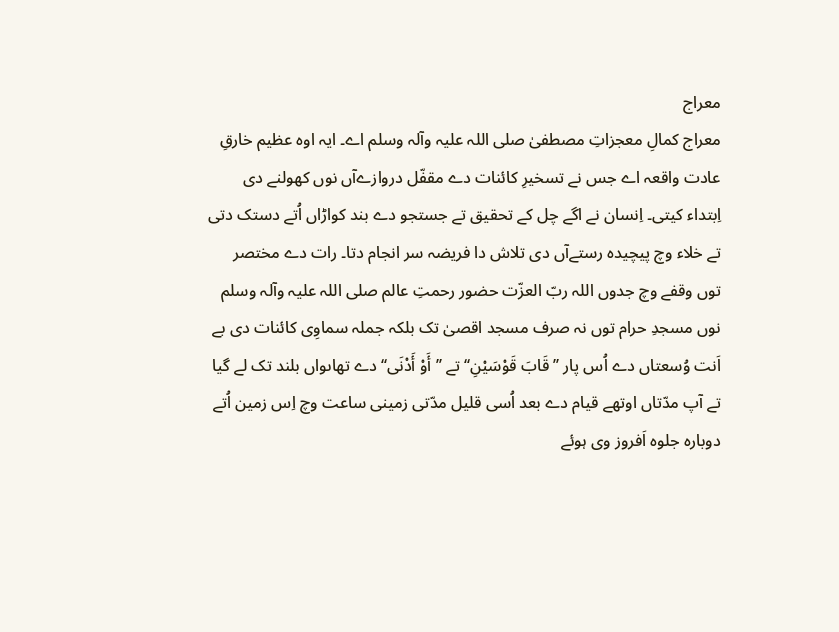معراج
معراج کمالِ معجزاتِ مصطفیٰ صلی اللہ علیہ وآلہ وسلم اے۔ ایہ اوہ عظیم خارقِ عادت واقعہ اے جس نے تسخیرِ کائنات دے مقفّل دروازےآں نوں کھولنے دی اِبتداء کيتی۔ اِنسان نے اگے چل کے تحقیق تے جستجو دے بند کواڑاں اُتے دستک دتی تے خلاء وچ پیچیدہ رستےآں دی تلاش دا فریضہ سر انجام دتا۔ رات دے مختصر توں وقفے وچ جدوں اللہ ربّ العزّت حضور رحمتِ عالم صلی اللہ علیہ وآلہ وسلم نوں مسجدِ حرام توں نہ صرف مسجد اقصیٰ تک بلکہ جملہ سماوِی کائنات دی بے اَنت وُسعتاں دے اُس پار ’’قَابَ قَوْسَيْنِ‘‘ تے ’’أَوْ أَدْنَى‘‘ دے تھاںواں بلند تک لے گیا تے آپ مدّتاں اوتھے قیام دے بعد اُسی قلیل مدّتی زمینی ساعت وچ اِس زمین اُتے دوبارہ جلوہ اَفروز وی ہوئے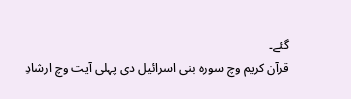گئے۔
قرآن کریم وچ سورہ بنی اسرائیل دی پہلی آیت وچ ارشادِ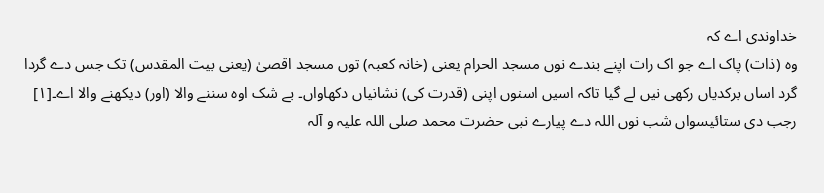خداوندی اے کہ
وہ (ذات) پاک اے جو اک رات اپنے بندے نوں مسجد الحرام یعنی (خانہ کعبہ) توں مسجد اقصیٰ (یعنی بیت المقدس) تک جس دے گردا گرد اساں برکدیاں رکھی نيں لے گیا تاکہ اسيں اسنوں اپنی (قدرت کی) نشانیاں دکھاواں۔ بے شک اوہ سننے والا (اور) دیکھنے والا اے۔[۱]
رجب دی ستائیسواں شب نوں اللہ دے پیارے نبی حضرت محمد صلی اللہ علیہ و آلہ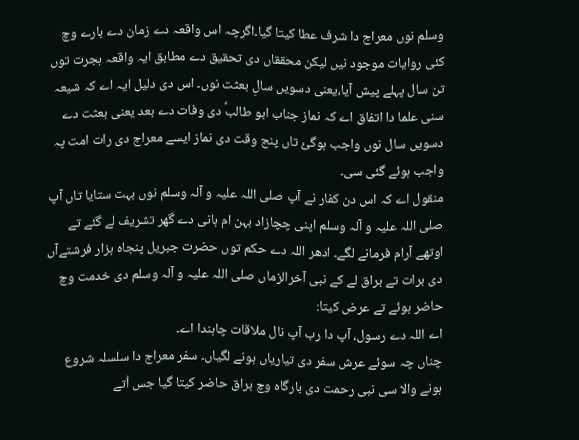وسلم نوں معراج دا شرف عطا کيتا گیا۔اگرچہ اس واقعہ دے زمان دے بارے وچ کئی روایات موجود نيں لیکن محققاں دی تحقیق دے مطابق ایہ واقعہ ہجرت توں تن سال پہلے پیش آیا،یعنی دسويں سالِ بعثت نوں۔ اس دی دلیل ایہ اے کہ شیعہ سنی علما دا اتفاق اے کہ نماز جناب ابو طالبؑ دی وفات دے بعد یعنی بعثت دے دسويں سال نوں واجب ہوگئ تاں پنج وقت دی نماز ايسے معراج دی رات امت پہ واجب ہوئے گئی سی۔
منقول اے کہ اس دن کفار نے آپ صلی اللہ علیہ و آلہ وسلم نوں بہت ستایا تاں آپ صلی اللہ علیہ و آلہ وسلم اپنی چچازاد بہن ام ہانی دے گھر تشریف لے گئے تے اوتھے آرام فرمانے لگے۔ ادھر اللہ دے حکم توں حضرت جبریل پنجاہ ہزار فرشتےآں دی برات تے براق لے کے نبی آخرالزماں صلی اللہ علیہ و آلہ وسلم دی خدمت وچ حاضر ہوئے تے عرض کيتا:
اے اللہ دے رسول، آپ دا رب آپ نال ملاقات چاہندا اے۔
چناں چہ سوئے عرش سفر دی تیاریاں ہونے لگياں۔ سفر معراج دا سلسلہ شروع ہونے والا سی نبی رحمت دی بارگاہ وچ براق حاضر کيتا گیا جس اُتے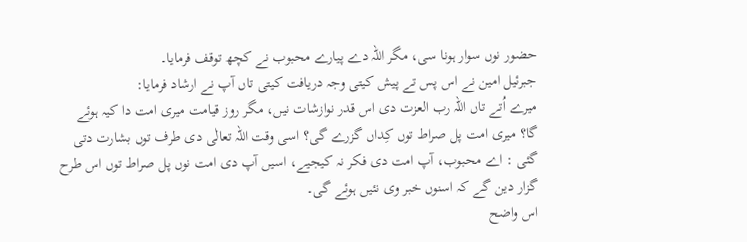حضور نوں سوار ہونا سی، مگر اللہ دے پیارے محبوب نے کچھ توقف فرمایا۔
جبرئیل امین نے اس پس تے پیش کيتی وجہ دریافت کيتی تاں آپ نے ارشاد فرمایا:
میرے اُتے تاں اللہ رب العزت دی اس قدر نوازشات نيں، مگر روز قیامت میری امت دا کیہ ہوئے گا؟ میری امت پل صراط توں کِداں گزرے گی؟ اسی وقت اللہ تعالٰی دی طرف توں بشارت دتی گئی : اے محبوب، آپ امت دی فکر نہ کیجیے، اسيں آپ دی امت نوں پل صراط توں اس طرح گزار دین گے کہ اسنوں خبر وی نئيں ہوئے گی۔
اس واضح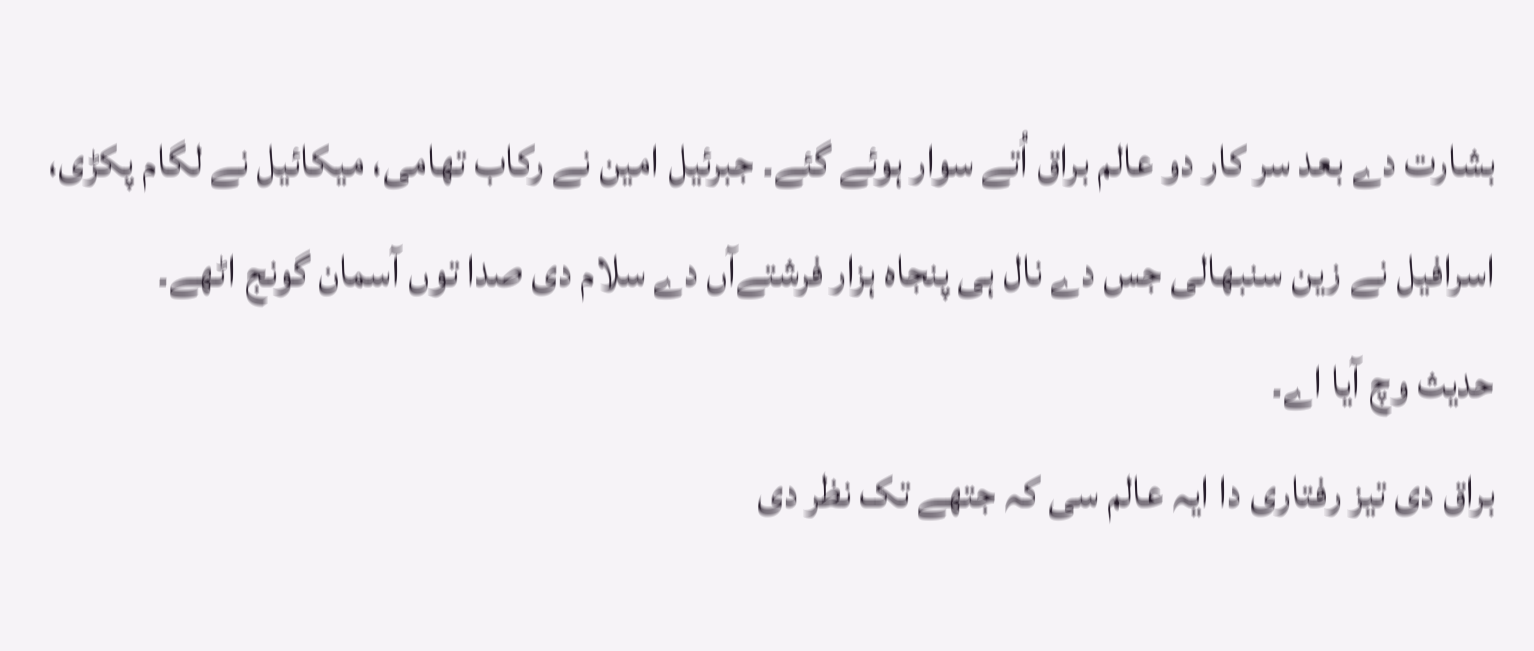بشارت دے بعد سر کار دو عالم براق اُتے سوار ہوئے گئے۔ جبرئیل امین نے رکاب تھامی، میکائیل نے لگام پکڑی، اسرافیل نے زین سنبھالی جس دے نال ہی پنجاہ ہزار فرشتےآں دے سلام دی صدا توں آسمان گونج اٹھے۔
حدیث وچ آیا اے۔
براق دی تیز رفتاری دا ایہ عالم سی کہ جتھے تک نظر دی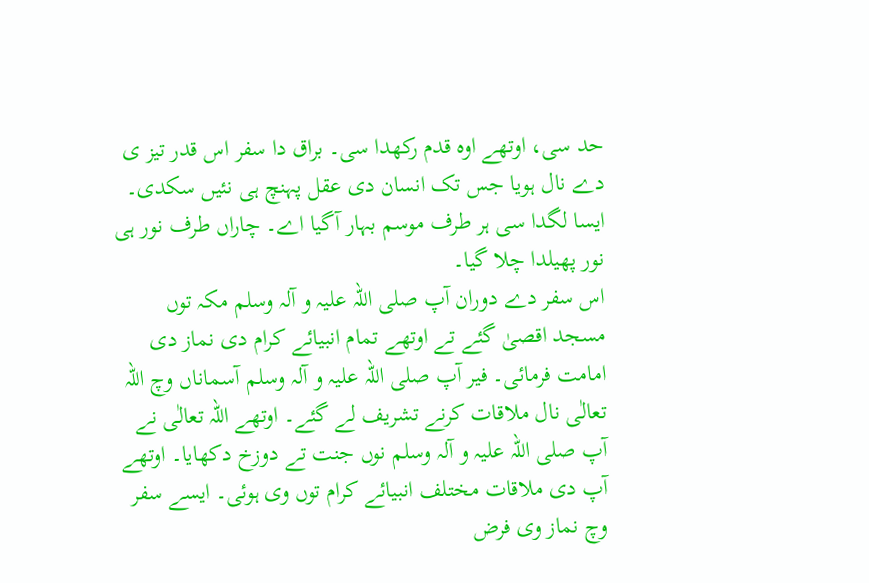حد سی، اوتھے اوہ قدم رکھدا سی۔ براق دا سفر اس قدر تیز ی دے نال ہويا جس تک انسان دی عقل پہنچ ہی نئيں سکدی۔ ایسا لگدا سی ہر طرف موسم بہار آگیا اے۔ چاراں طرف نور ہی نور پھیلدا چلا گیا۔
اس سفر دے دوران آپ صلی اللہ علیہ و آلہ وسلم مکہ توں مسجد اقصیٰ گئے تے اوتھے تمام انبیائے کرام دی نماز دی امامت فرمائی۔ فیر آپ صلی اللہ علیہ و آلہ وسلم آسماناں وچ اللہ تعالٰی نال ملاقات کرنے تشریف لے گئے۔ اوتھے اللہ تعالٰی نے آپ صلی اللہ علیہ و آلہ وسلم نوں جنت تے دوزخ دکھایا۔ اوتھے آپ دی ملاقات مختلف انبیائے کرام توں وی ہوئی۔ ايسے سفر وچ نماز وی فرض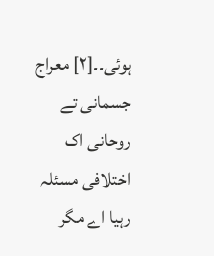ہوئی۔۔[۲] معراج جسمانی تے روحانی اک اختلافی مسئلہ رہیا اے مگر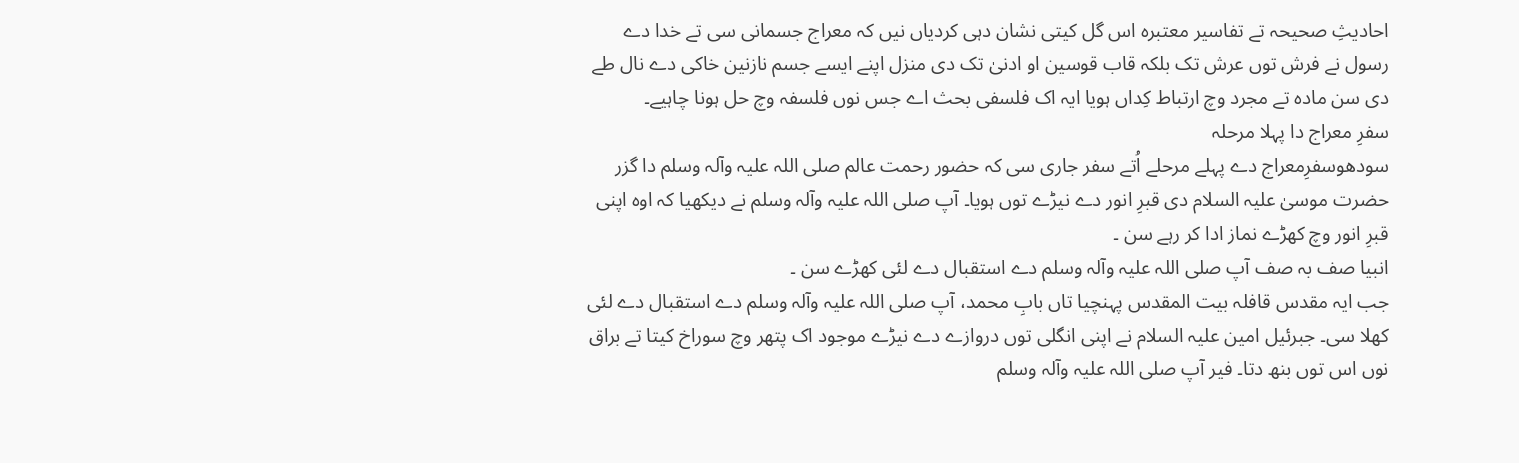احادیثِ صحیحہ تے تفاسیر معتبرہ اس گل کيتی نشان دہی کردیاں نيں کہ معراج جسمانی سی تے خدا دے رسول نے فرش توں عرش تک بلکہ قاب قوسین او ادنیٰ تک دی منزل اپنے ايسے جسم نازنین خاکی دے نال طے دی سن مادہ تے مجرد وچ ارتباط کِداں ہويا ایہ اک فلسفی بحث اے جس نوں فلسفہ وچ حل ہونا چاہیے۔
سفرِ معراج دا پہلا مرحلہ
سودھوسفرِمعراج دے پہلے مرحلے اُتے سفر جاری سی کہ حضور رحمت عالم صلی اللہ علیہ وآلہ وسلم دا گزر حضرت موسیٰ علیہ السلام دی قبرِ انور دے نیڑے توں ہويا۔ آپ صلی اللہ علیہ وآلہ وسلم نے دیکھیا کہ اوہ اپنی قبرِ انور وچ کھڑے نماز ادا کر رہے سن ۔
انبیا صف بہ صف آپ صلی اللہ علیہ وآلہ وسلم دے استقبال دے لئی کھڑے سن ۔
جب ایہ مقدس قافلہ بیت المقدس پہنچیا تاں بابِ محمد، آپ صلی اللہ علیہ وآلہ وسلم دے استقبال دے لئی کھلا سی۔ جبرئیل امین علیہ السلام نے اپنی انگلی توں دروازے دے نیڑے موجود اک پتھر وچ سوراخ کيتا تے براق نوں اس توں بنھ دتا۔ فیر آپ صلی اللہ علیہ وآلہ وسلم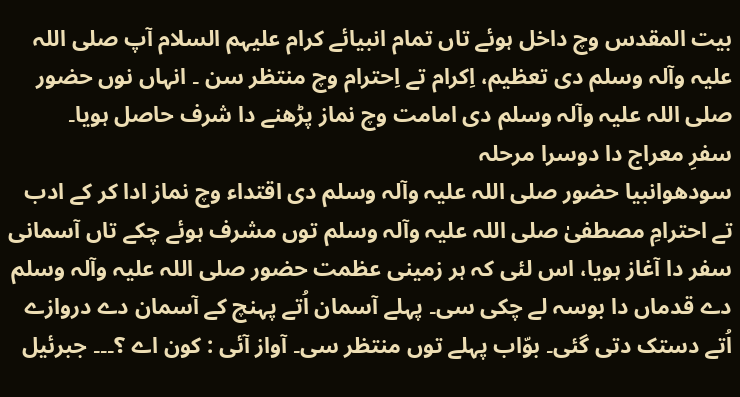بیت المقدس وچ داخل ہوئے تاں تمام انبیائے کرام علیہم السلام آپ صلی اللہ علیہ وآلہ وسلم دی تعظیم، اِکرام تے اِحترام وچ منتظر سن ۔ انہاں نوں حضور صلی اللہ علیہ وآلہ وسلم دی امامت وچ نماز پڑھنے دا شرف حاصل ہويا۔
سفرِ معراج دا دوسرا مرحلہ
سودھوانبیا حضور صلی اللہ علیہ وآلہ وسلم دی اقتداء وچ نماز ادا کر کے ادب تے احترامِ مصطفیٰ صلی اللہ علیہ وآلہ وسلم توں مشرف ہوئے چکے تاں آسمانی سفر دا آغاز ہويا، اس لئی کہ ہر زمینی عظمت حضور صلی اللہ علیہ وآلہ وسلم دے قدماں دا بوسہ لے چکی سی۔ پہلے آسمان اُتے پہنچ کے آسمان دے دروازے اُتے دستک دتی گئی۔ بوّاب پہلے توں منتظر سی۔ آواز آئی : کون اے ؟۔۔۔ جبرئیل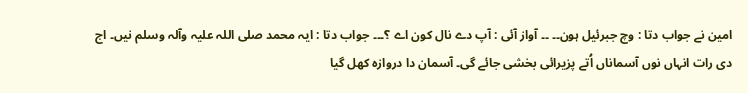امین نے جواب دتا : وچ جبرئیل ہون۔۔ ۔۔ آواز آئی : آپ دے نال کون اے ؟۔۔۔ جواب دتا : ایہ محمد صلی اللہ علیہ وآلہ وسلم نيں۔ اج دی رات انہاں نوں آسماناں اُتے پزیرائی بخشی جائے گی۔ آسمان دا دروازہ کھل گیا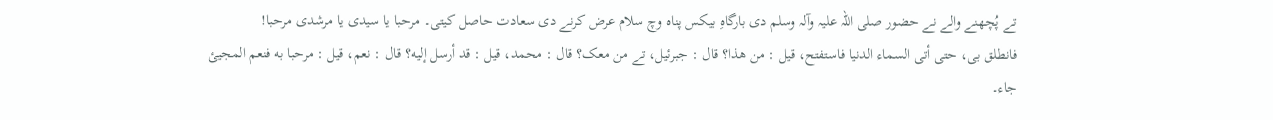تے پُچھنے والے نے حضور صلی اللہ علیہ وآلہ وسلم دی بارگاہِ بیکس پناہ وچ سلام عرض کرنے دی سعادت حاصل کيتی۔ مرحبا یا سیدی یا مرشدی مرحبا!
فانطلق بی، حتی أتی السماء الدنيا فاستفتح، قيل : من هذا؟ قال : جبرئيل، تے من معک؟ قال : محمد، قيل : قد أرسل إليه؟ قال : نعم، قيل : مرحبا به فنعم المجيئ جاء۔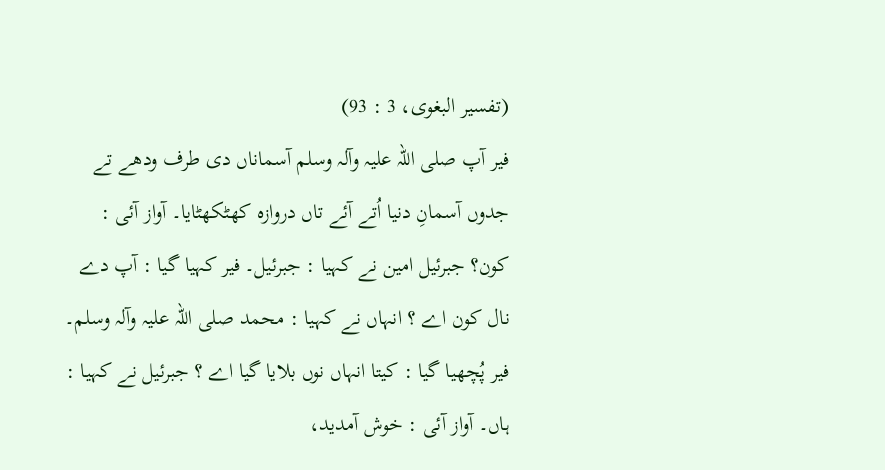(تفسير البغوی، 3 : 93)
فیر آپ صلی اللہ علیہ وآلہ وسلم آسماناں دی طرف ودھے تے جدوں آسمانِ دنیا اُتے آئے تاں دروازہ کھٹکھٹایا۔ آواز آئی : کون؟ جبرئیل امین نے کہیا : جبرئیل۔ فیر کہیا گیا : آپ دے نال کون اے ؟ انہاں نے کہیا : محمد صلی اللہ علیہ وآلہ وسلم۔ فیر پُچھیا گیا : کيتا انہاں نوں بلايا گیا اے ؟ جبرئیل نے کہیا : ہاں۔ آواز آئی : خوش آمدید،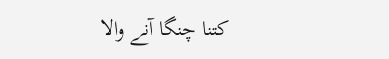کتنا چنگا آنے والا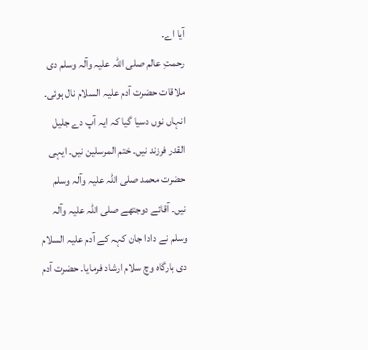آیا اے۔
رحمتِ عالم صلی اللہ علیہ وآلہ وسلم دی ملاقات حضرت آدم علیہ السلام نال ہوئی۔ انہاں نوں دسیا گیا کہ ایہ آپ دے جلیل القدر فرزند نيں۔ ختم المرسلین نيں۔ ایہی حضرت محمد صلی اللہ علیہ وآلہ وسلم نيں۔ آقائے دوجتھے صلی اللہ علیہ وآلہ وسلم نے دادا جان کہہ کے آدم علیہ السلام دی بارگاہ وچ سلام ارشاد فرمایا۔ حضرت آدم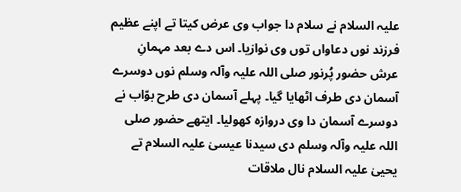علیہ السلام نے سلام دا جواب وی عرض کيتا تے اپنے عظیم فرزند نوں دعاواں توں وی نوازیا۔ اس دے بعد مہمانِ عرش حضور پُرنور صلی اللہ علیہ وآلہ وسلم نوں دوسرے آسمان دی طرف اٹھایا گیا۔ پہلے آسمان دی طرح بوّاب نے دوسرے آسمان دا وی دروازہ کھولیا۔ ایتھے حضور صلی اللہ علیہ وآلہ وسلم دی سیدنا عیسیٰ علیہ السلام تے یحییٰ علیہ السلام نال ملاقات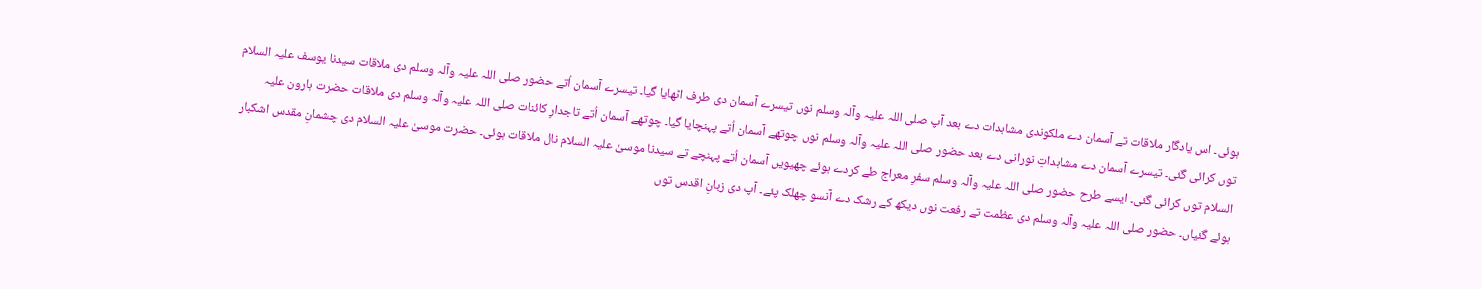ہوئی۔ اس یادگار ملاقات تے آسمان دے ملکوندی مشاہدات دے بعد آپ صلی اللہ علیہ وآلہ وسلم نوں تیسرے آسمان دی طرف اٹھایا گیا۔ تیسرے آسمان اُتے حضور صلی اللہ علیہ وآلہ وسلم دی ملاقات سیدنا یوسف علیہ السلام توں کرائی گئی۔ تیسرے آسمان دے مشاہداتِ نورانی دے بعد حضور صلی اللہ علیہ وآلہ وسلم نوں چوتھے آسمان اُتے پہنچایا گیا۔ چوتھے آسمان اُتے تاجدارِ کائنات صلی اللہ علیہ وآلہ وسلم دی ملاقات حضرت ہارون علیہ السلام توں کرائی گئی۔ ايسے طرح حضور صلی اللہ علیہ وآلہ وسلم سفرِ معراج طے کردے ہوئے چھیويں آسمان اُتے پہنچے تے سیدنا موسیٰ علیہ السلام نال ملاقات ہوئی۔ حضرت موسیٰ علیہ السلام دی چشمانِ مقدس اشکبار ہوئے گئياں۔ حضور صلی اللہ علیہ وآلہ وسلم دی عظمت تے رفعت نوں دیکھ کے رشک دے آنسو چھلک پئے۔ آپ دی زبانِ اقدس توں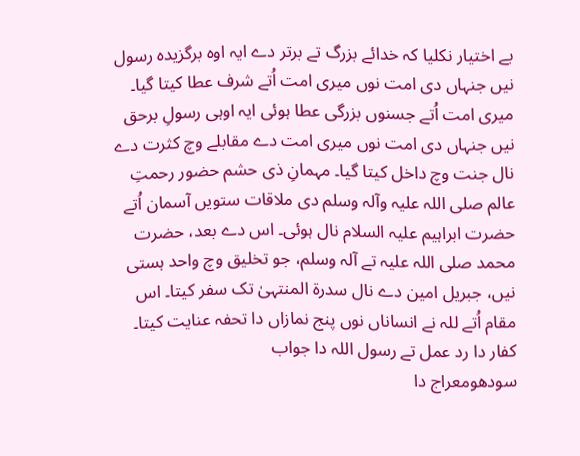بے اختیار نکلیا کہ خدائے بزرگ تے برتر دے ایہ اوہ برگزیدہ رسول نيں جنہاں دی امت نوں میری امت اُتے شرف عطا کيتا گیا۔ میری امت اُتے جسنوں بزرگی عطا ہوئی ایہ اوہی رسولِ برحق نيں جنہاں دی امت نوں میری امت دے مقابلے وچ کثرت دے نال جنت وچ داخل کيتا گیا۔ مہمانِ ذی حشم حضور رحمتِ عالم صلی اللہ علیہ وآلہ وسلم دی ملاقات ستويں آسمان اُتے حضرت ابراہیم علیہ السلام نال ہوئی۔ اس دے بعد، حضرت محمد صلی اللہ علیہ تے آلہ وسلم، جو تخلیق وچ واحد ہستی نيں، جبریل امین دے نال سدرۃ المنتہیٰ تک سفر کيتا۔ اس مقام اُتے للہ نے انساناں نوں پنج نمازاں دا تحفہ عنایت کيتا۔
کفار دا رد عمل تے رسول اللہ دا جواب
سودھومعراج دا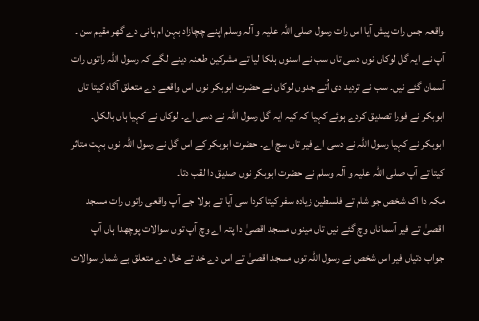واقعہ جس رات پیش آیا اس رات رسول صلی اللہ علیہ و آلہ وسلم اپنے چچازاد بہن ام ہانی دے گھر مقیم سن ۔ آپ نے ایہ گل لوکاں نوں دسی تاں سب نے اسنوں ہلکا لیا تے مشرکین طعنہ دینے لگے کہ رسول اللہ راتوں رات آسمان گئے نيں۔ سب نے تردید دی اُتے جدوں لوکاں نے حضرت ابوبکر نوں اس واقعے دے متعلق آگاہ کيتا تاں ابوبکر نے فورا تصدیق کردے ہوئے کہیا کہ کیہ ایہ گل رسول اللہ نے دسی اے۔ لوکاں نے کہیا ہاں بالکل۔ ابوبکر نے کہیا رسول اللہ نے دسی اے فیر تاں سچ اے۔ حضرت ابوبکر کے اس گل نے رسول اللہ نوں بہت متاثر کيتا تے آپ صلی اللہ علیہ و آلہ وسلم نے حضرت ابوبکر نوں صدیق دا لقب دتا۔
مکہ دا اک شخص جو شام تے فلسطین زیادہ سفر کيتا کردا سی آیا تے بولا جے آپ واقعی راتوں رات مسجد اقصیٰ تے فیر آسماناں وچ گئے نيں تاں مینوں مسجد اقصیٰ دا پتہ اے وچ آپ توں سوالات پوچھدا ہاں آپ جواب دتیاں فیر اس شخص نے رسول اللہ توں مسجد اقصیٰ تے اس دے خد تے خال دے متعلق بے شمار سوالات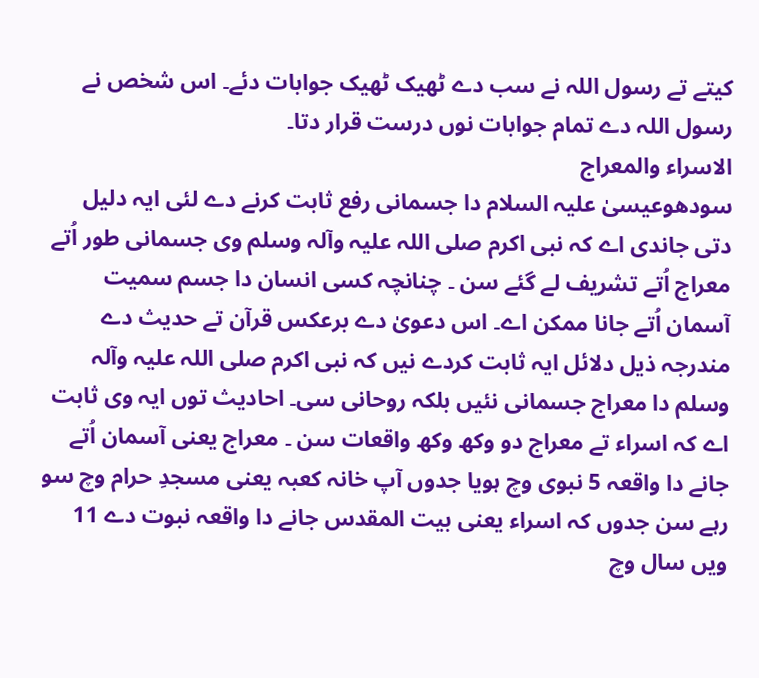کیتے تے رسول اللہ نے سب دے ٹھیک ٹھیک جوابات دئے۔ اس شخص نے رسول اللہ دے تمام جوابات نوں درست قرار دتا۔
الاسراء والمعراج
سودھوعیسیٰ علیہ السلام دا جسمانی رفع ثابت کرنے دے لئی ایہ دلیل دتی جاندی اے کہ نبی اکرم صلی اللہ علیہ وآلہ وسلم وی جسمانی طور اُتے معراج اُتے تشریف لے گئے سن ۔ چنانچہ کسی انسان دا جسم سمیت آسمان اُتے جانا ممکن اے۔ اس دعویٰ دے برعکس قرآن تے حدیث دے مندرجہ ذیل دلائل ایہ ثابت کردے نيں کہ نبی اکرم صلی اللہ علیہ وآلہ وسلم دا معراج جسمانی نئيں بلکہ روحانی سی۔ احادیث توں ایہ وی ثابت اے کہ اسراء تے معراج دو وکھ وکھ واقعات سن ۔ معراج یعنی آسمان اُتے جانے دا واقعہ 5 نبوی وچ ہويا جدوں آپ خانہ کعبہ یعنی مسجدِ حرام وچ سو رہے سن جدوں کہ اسراء یعنی بیت المقدس جانے دا واقعہ نبوت دے 11 ويں سال وچ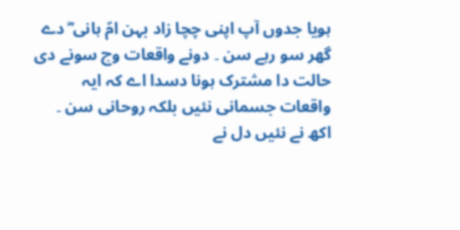ہويا جدوں آپ اپنی چچا زاد بہن امّ ہانی ؓ دے گھر سو رہے سن ۔ دونے واقعات وچ سونے دی حالت دا مشترک ہونا دسدا اے کہ ایہ واقعات جسمانی نئيں بلکہ روحانی سن ۔
اکھ نے نئيں دل نے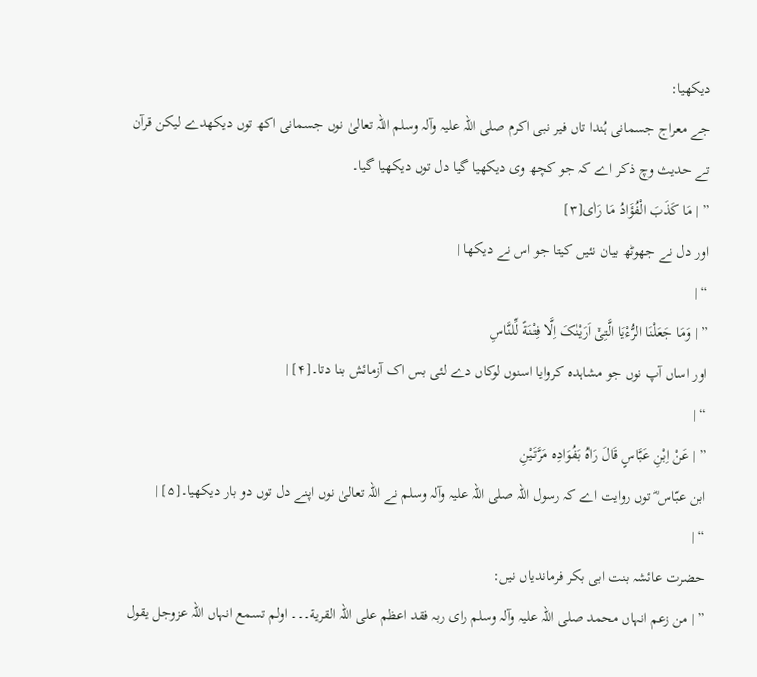دیکھیا:
جے معراج جسمانی ہُندا تاں فیر نبی اکرم صلی اللہ علیہ وآلہ وسلم اللہ تعالیٰ نوں جسمانی اکھ توں دیکھدے لیکن قرآن تے حدیث وچ ذکر اے کہ جو کچھ وی دیکھیا گیا دل توں دیکھیا گیا۔
” | مَا کَذَبَ الْفُؤَادُ مَا رَاٰى[۳]
اور دل نے جھوٹھ بیان نئيں کيتا جو اس نے دیکھا |
“ |
” | وَمَا جَعَلْنَا الرُّءْيَا الَّتِىْۤ اَرَيْنٰکَ اِلَّا فِتْنَةً لِّلنَّاسِ
اور اساں آپ نوں جو مشاہدہ کروایا اسنوں لوکاں دے لئی بس اک آزمائش بنا دتا۔[۴] |
“ |
” | عَنْ اِبْنِ عَبَّاسٍ قَالَ رَاٰہُ بَفُوَادِہ مَرَّتَیْنِ
ابن عبّاس ؓ توں روایت اے کہ رسول اللہ صلی اللہ علیہ وآلہ وسلم نے اللہ تعالیٰ نوں اپنے دل توں دو بار دیکھیا۔[۵] |
“ |
حضرت عائشہ بنت ابی بکر فرماندیاں نيں:
” | من زعم انہاں محمد صلی اللہ علیہ وآلہ وسلم رای ربہ فقد اعظم علی اللہ القریة۔۔۔ اولم تسمع انہاں اللہ عزوجل یقول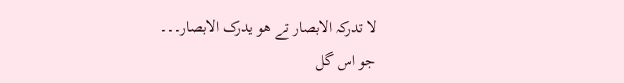لا تدرکہ الابصار تے ھو یدرک الابصار۔۔۔
جو اس گل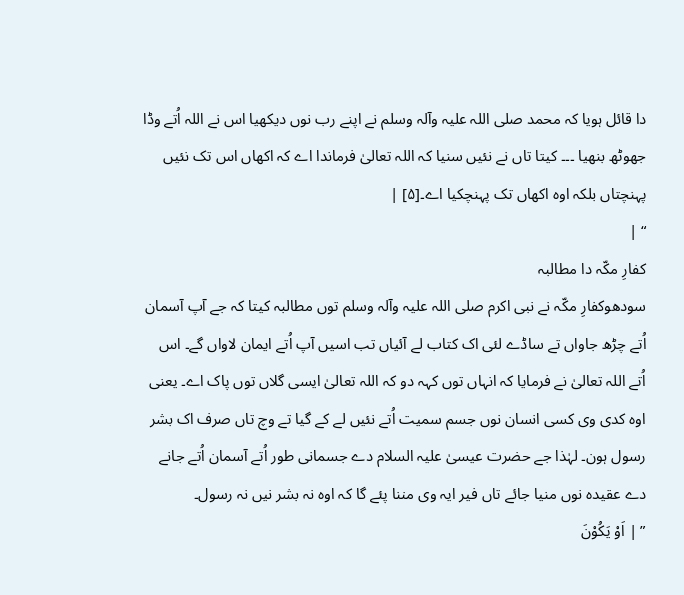دا قائل ہويا کہ محمد صلی اللہ علیہ وآلہ وسلم نے اپنے رب نوں دیکھیا اس نے اللہ اُتے وڈا جھوٹھ بنھیا ۔۔۔ کيتا تاں نے نئيں سنیا کہ اللہ تعالیٰ فرماندا اے کہ اکھاں اس تک نئيں پہنچتاں بلکہ اوہ اکھاں تک پہنچکيا اے۔[۵] |
“ |
کفارِ مکّہ دا مطالبہ
سودھوکفارِ مکّہ نے نبی اکرم صلی اللہ علیہ وآلہ وسلم توں مطالبہ کيتا کہ جے آپ آسمان اُتے چڑھ جاواں تے ساڈے لئی اک کتاب لے آئیاں تب اسيں آپ اُتے ایمان لاواں گے۔ اس اُتے اللہ تعالیٰ نے فرمایا کہ انہاں توں کہہ دو کہ اللہ تعالیٰ ایسی گلاں توں پاک اے۔ یعنی اوہ کدی وی کسی انسان نوں جسم سمیت اُتے نئيں لے کے گیا تے وچ تاں صرف اک بشر رسول ہون۔ لہٰذا جے حضرت عیسیٰ علیہ السلام دے جسمانی طور اُتے آسمان اُتے جانے دے عقیدہ نوں منیا جائے تاں فیر ایہ وی مننا پئے گا کہ اوہ نہ بشر نيں نہ رسول۔
” | اَوْ يَکُوْنَ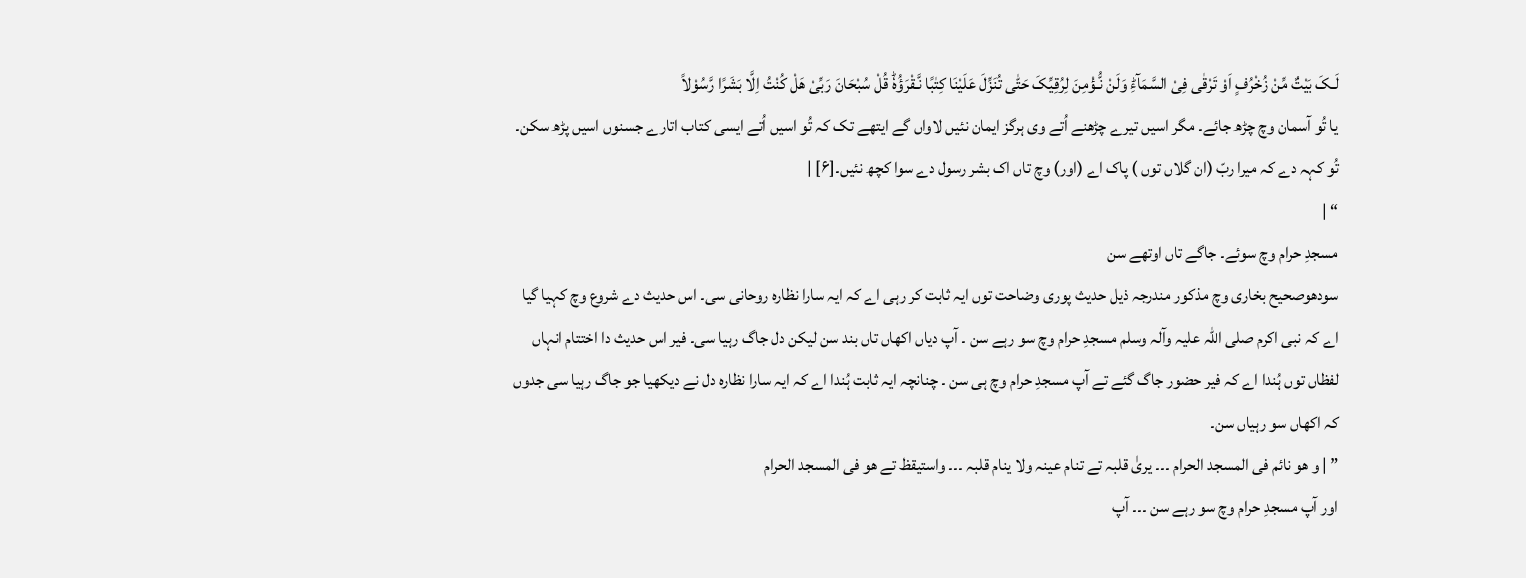لَـکَ بَيْتٌ مِّنْ زُخْرُفٍ اَوْ تَرْقٰى فِىْ السَّمَآءِؕ وَلَنْ نُّـؤْمِنَ لِرُقِيِّکَ حَتّٰى تُنَزِّلَ عَلَيْنَا کِتٰبًا نَّـقْرَؤُهٗؕ قُلْ سُبْحَانَ رَبِّىْ هَلْ کُنْتُ اِلَّا بَشَرًا رَّسُوْلاً
یا تُو آسمان وچ چڑھ جائے۔ مگر اسيں تیرے چڑھنے اُتے وی ہرگز ایمان نئيں لاواں گے ایتھے تک کہ تُو اسيں اُتے ایسی کتاب اتارے جسنوں اسيں پڑھ سکن۔ تُو کہہ دے کہ میرا ربّ (ان گلاں توں ) پاک اے (اور) وچ تاں اک بشر رسول دے سوا کچھ نئيں۔[۶] |
“ |
مسجدِ حرام وچ سوئے۔ جاگے تاں اوتھے سن
سودھوصحیح بخاری وچ مذکور مندرجہ ذیل حدیث پوری وضاحت توں ایہ ثابت کر رہی اے کہ ایہ سارا نظارہ روحانی سی۔ اس حدیث دے شروع وچ کہیا گیا اے کہ نبی اکرم صلی اللہ علیہ وآلہ وسلم مسجدِ حرام وچ سو رہے سن ۔ آپ دیاں اکھاں تاں بند سن لیکن دل جاگ رہیا سی۔ فیر اس حدیث دا اختتام انہاں لفظاں توں ہُندا اے کہ فیر حضور جاگ گئے تے آپ مسجدِ حرام وچ ہی سن ۔ چنانچہ ایہ ثابت ہُندا اے کہ ایہ سارا نظارہ دل نے دیکھیا جو جاگ رہیا سی جدوں کہ اکھاں سو رہیاں سن۔
” | و ھو نائم فی المسجد الحرام ۔۔۔ یریٰ قلبہ تے تنام عینہ ولا ینام قلبہ ۔۔۔ واستیقظ تے ھو فی المسجد الحرام
اور آپ مسجدِ حرام وچ سو رہے سن ۔۔۔ آپ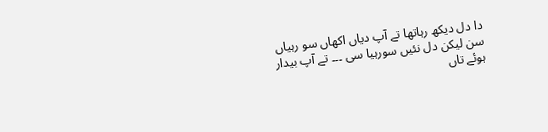دا دل دیکھ رہاتھا تے آپ دیاں اکھاں سو رہیاں سن لیکن دل نئيں سورہیا سی ۔۔۔ تے آپ بیدار ہوئے تاں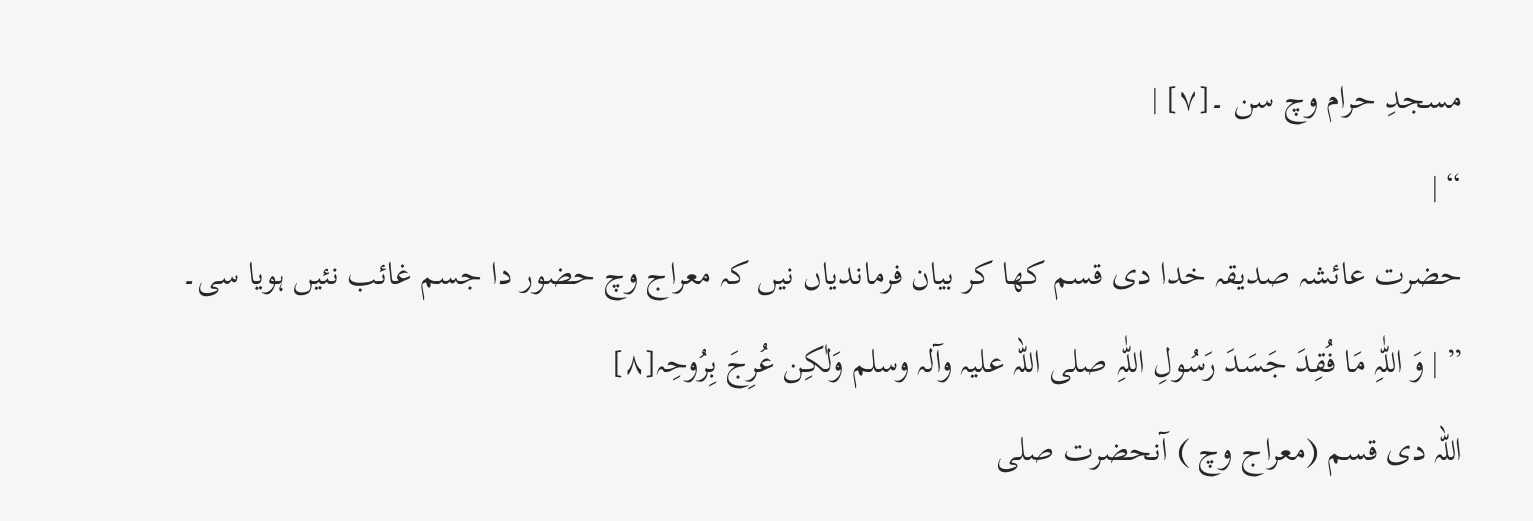مسجدِ حرام وچ سن ۔[۷] |
“ |
حضرت عائشہ صدیقہ خدا دی قسم کھا کر بیان فرماندیاں نيں کہ معراج وچ حضور دا جسم غائب نئيں ہويا سی۔
” | وَ اللّٰہِ مَا فُقِدَ جَسَدَ رَسُولِ اللّٰہِ صلی اللہ علیہ وآلہ وسلم وَلٰکِن عُرِجَ بِرُوحِہ[۸]
اللہ دی قسم (معراج وچ ) آنحضرت صلی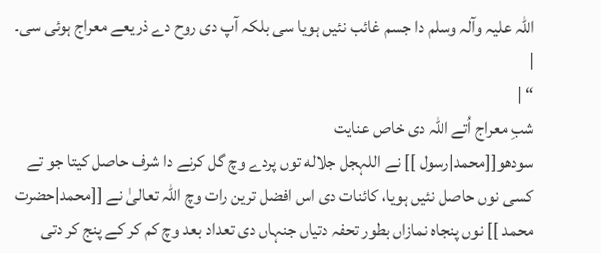اللہ علیہ وآلہ وسلم دا جسم غائب نئيں ہويا سی بلکہ آپ دی روح دے ذریعے معراج ہوئی سی۔ |
“ |
شبِ معراج اُتے اللہ دی خاص عنایت
سودھو[[محمد|رسول ]] نے اللہجل جلاله توں پردے وچ گل کرنے دا شرف حاصل کيتا جو تے کسی نوں حاصل نئيں ہويا، کائنات دی اس افضل ترین رات وچ اللہ تعالیٰ نے [[محمد|حضرت محمد ]] نوں پنجاہ نمازاں بطور تحفہ دتیاں جنہاں دی تعداد بعد وچ کم کر کے پنج کر دتی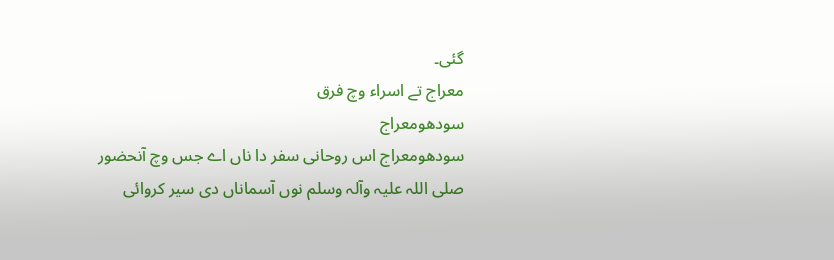گئی۔
معراج تے اسراء وچ فرق
سودھومعراج
سودھومعراج اس روحانی سفر دا ناں اے جس وچ آنحضور صلی اللہ علیہ وآلہ وسلم نوں آسماناں دی سیر کروائی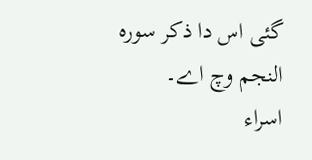گئی اس دا ذکر سورہ النجم وچ اے۔
اسراء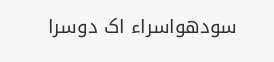سودھواسراء اک دوسرا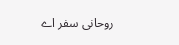روحانی سفر اے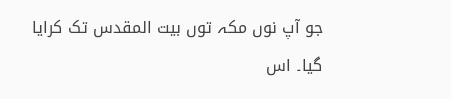جو آپ نوں مکہ توں بیت المقدس تک کرایا گیا۔ اس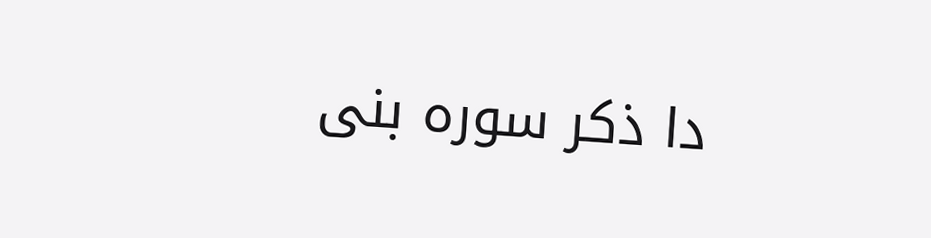دا ذکر سورہ بنی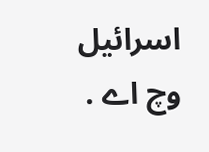اسرائیل وچ اے .